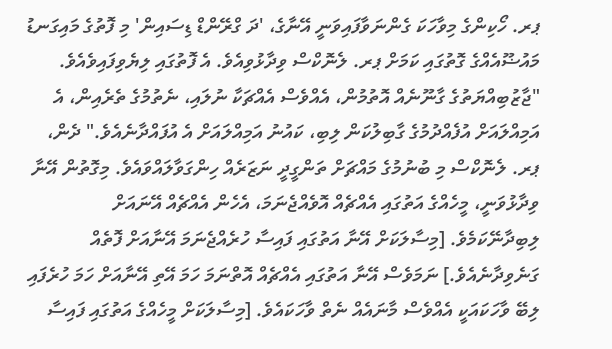ޕރ. ހޯކިންގެ މިވާހަކަ ގެންނަވާފައިވަނީ އޭނާގެ، 'ދަ ގްރޭންޑް ޑިސައިން' މި ފޮތުގެ މައިގަނޑު މައުޟޫއެއްގެ ގޮތުގައި ކަމަށް ޕރ. ލެނޮކްސް ވިދާޅުވިއެވެ. އެ ފޮތުގައި ލިޔެވިފައިވެއެވެ. "ޖާޒުބިއްޔަތުގެ ގާނޫނެއް އޮތުމުން، އެއްވެސް އެއްޗަކާ ނުލައި، ނެތުމުގެ ތެރެއިން، އެ އަމިއްލައަށް އުފެއްދުމުގެ ގާބިލުކަން ލިބި، ކައުނު އަމިއްލައަށް އެ އުފައްދާނެއެވެ." ދެން، ޕރ. ލެނޮކްސް މި ބުނުމުގެ މައްޗަށް ތަންގީދީ ނަޒަރެއް ހިންގަވާލައްވައެވެ. މިގޮތުން އޭނާ ވިދާޅުވަނީ، މީހެއްގެ އަތުގައި އެއްޗެއް އޮވެއްޖެނަމަ، އެހެން އެއްޗެއް އޭނައަށް ލިބިދާނޭކަމެވެ. [މިސާލަކަށް އޭނާ އަތުގައި ފައިސާ ހުރެއްޖެނަމަ އޭނާއަށް ފޮތެއް ގަނެވިދާނެއެވެ.] ނަމަވެސް އޭނާ އަތުގައި އެއްޗެއް އޮތްނަމަ ހަމަ އޭތި އޭނާއަށް ހަމަ ހުރެފައި ލިބޭ ވާހަކައަކީ އެއްވެސް މާނައެއް ނެތް ވާހަކައެވެ. [މިސާލަކަށް މީހެއްގެ އަތުގައި ފައިސާ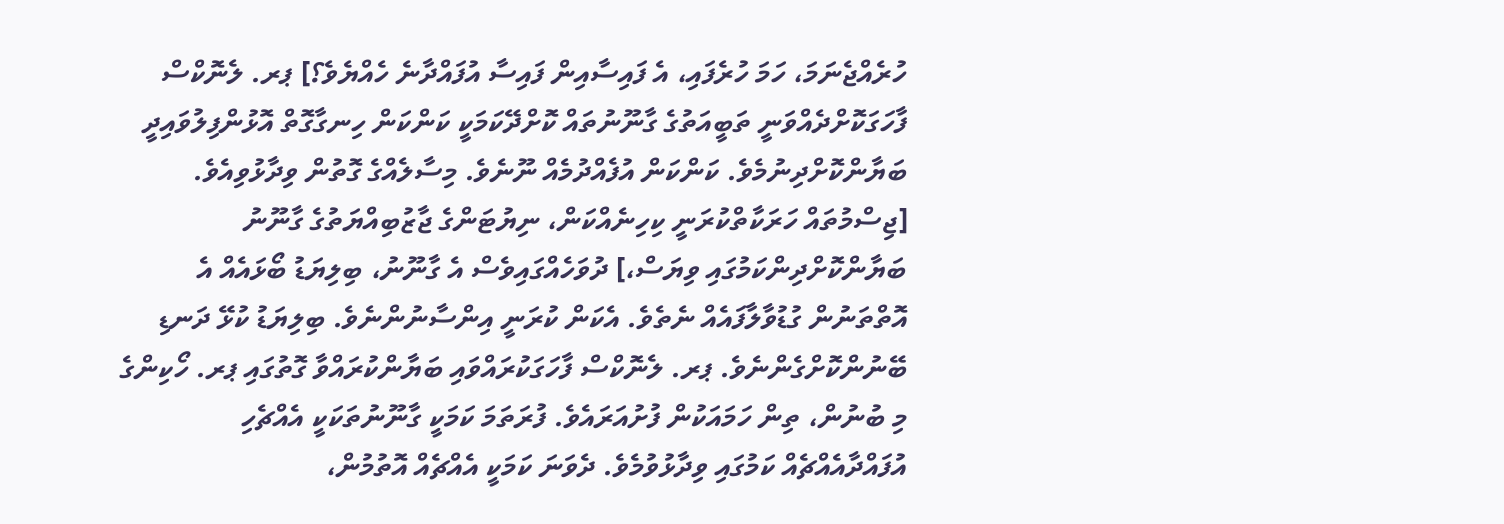ހުރެއްޖެނަމަ، ހަމަ ހުރެފައި، އެ ފައިސާއިން ފައިސާ އުފައްދާނެ ހެއްޔެވެ؟] ޕރ. ލެނޮކްސް ފާހަގަކޮށްދެއްވަނީ ތަބީއަތުގެ ގާނޫނުތައް ކޮށްދޭކަމަކީ ކަންކަން ހިނގާގޮތް އޮޅުންފިލުވައިދީ ބަޔާންކޮށްދިނުމެވެ. ކަންކަން އުފެއްދުމެއް ނޫނެވެ. މިސާލެއްގެ ގޮތުން ވިދާޅުވިއެވެ. [ޖިސްމުތައް ހަރަކާތްކުރަނީ ކިހިނެއްކަން، ނިޔުޓަންގެ ޖާޒުބިއްޔަތުގެ ގާނޫނު ބަޔާންކޮށްދިންކަމުގައި ވިޔަސް،] ދުވަހެއްގައިވެސް އެ ގާނޫނު، ބިލިޔަޑު ބޯޅައެއް އެ އޮތްތަނުން ގުޑުވާލާފައެއް ނެތެވެ. އެކަން ކުރަނީ އިންސާނުންނެވެ. ބިލިޔަޑު ކުޅޭ ދަނޑި ބޭނުންކޮށްގެންނެވެ. ޕރ. ލެނޮކްސް ފާހަގަކުރައްވައި ބަޔާންކުރައްވާ ގޮތުގައި ޕރ. ހޯކިންގެ މި ބުނުން، ތިން ހަމައަކުން ފުށުއަރައެވެ. ފުރަތަމަ ކަމަކީ ގާނޫނުތަކަކީ އެއްޗެހި އުފައްދާއެއްޗެއް ކަމުގައި ވިދާޅުވުމެވެ. ދެވަނަ ކަމަކީ އެއްޗެއް އޮތުމުން،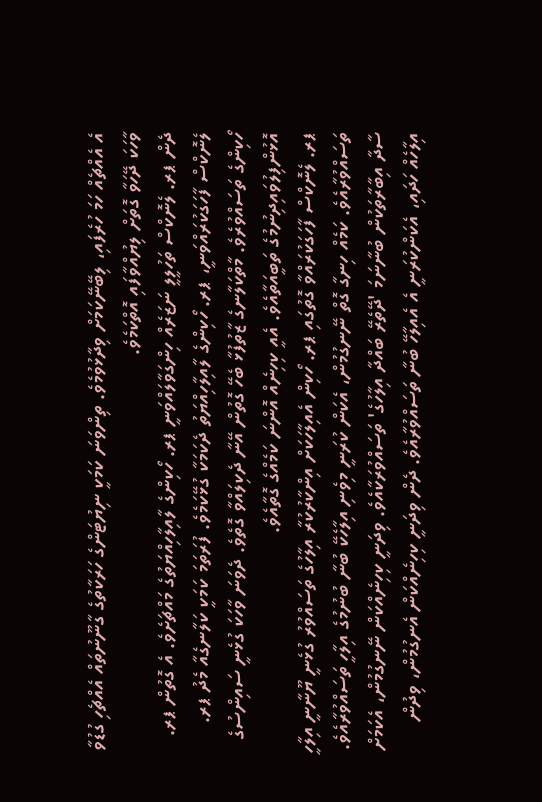އެ އެއްޗެއް ހަމަ ހުރެފައި، ލިބޭނޭކަމަށް ވިދާޅުވުމެވެ. ތިންވަނަ ކަމަކީ ނިޔުޓަންގެ ހަރަކާތުގެ ގާނޫނުތައް އެއްޗެހި ގުޑުވާ ވާހަކަ ދޭހަވާ ގޮތަށް ލިޔުއްވާފައި އޮތްކަމެވެ.
ދެން ޕރ. ލެނޮކްސް ތަހުލީލީ ނަޒަރެއް ހިންގަވާލައްވަނީ ޕރ. ހޯކިންގެ ލާއިލާހިއްޔަތުގެ މައްޗަށެވެ. އެ ގޮތުން ޕރ. ލެނޮކްސް ފާހަގަކުރައްވަނީ، ޕރ. ހޯކިންގެ ލާއިލާހިއްޔަތު ދެކަމަކާ ގުޅޭކަމެވެ. ފުރަތަމަ ކަމަކީ ކަލާނގެއާ މެދު ޕރ. ހޯކިންގެ ތަސައްވުރެވެ. މާތްކަލާނގެ ޒާތުފުޅާ ބެހޭ ގޮތުން އޭނާ ދެކިލައްވާ ގޮތެވެ. ދެވަނަ ވާހަކަ ގުޅެނީ ސައިންސުގެ އޮޅުންފިލުވައިދިނުމުގެ ތަބީއަތާއެވެ. އެއީ ކިހިނެއް އޮންނަ ކަމެއްގެ ގޮތާއެވެ.
ޕރ. ލެނޮކްސް ފާހަގަކުރައްވާ ގޮތުގައި ޕރ. ހޯކިން އެއިލާހަކަށް އިންކާރުކުރާ އިލާހުގެ ތަސައްވުރު ގުޅެނީ ޔޫނާނީ އިލާހީ ތަސައްވުރާއެވެ. ކަމެއް ހިނގާ ގޮތް ނޭނގުމުން، އެކަން ކުރަނީ މިވެނި އިލާހެކޭ ބުނާ ބުނުމުގެ އިލާހީ ތަސައްވުރާއެވެ. ސާދާ އިބާރާތަކުން ބުނާނަމަ 'ދޭތެރޭ ބައްދާ އިލާހުގެ' ތަސައްވުރަކާއެވެ. ވިދަނީ ކިހިނެއްކަން ނޭނގުމުން، އެކަމަށް އިލާހެއް ހަދައި، އެކަންކުރަނީ އެ އެއިލާހޭ ބުނާ ތަސައްވުރާއެވެ. ދެން ވިދަނީ ކިހިނެއްކަން އެނގުމުން، ވިދުން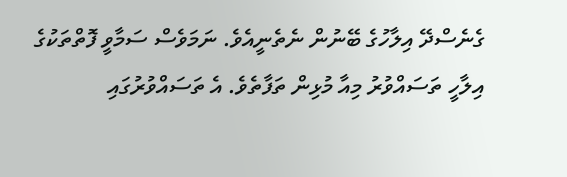ގެނެސްދޭ އިލާހުގެ ބޭނުން ނެތެނީއެވެ. ނަމަވެސް ސަމާވީ ފޮތްތަކުގެ އިލާހީ ތަސައްވުރު މިއާ މުޅިން ތަފާތެވެ. އެ ތަސައްވުރުގައި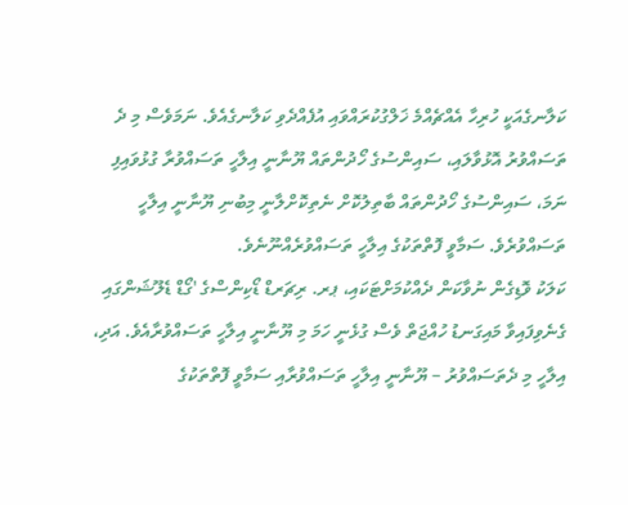ކަލާނގެއަކީ ހުރިހާ އެއްޗެއްމެ ޚަލްގުކުރައްވައި އުފެއްދެވި ކަލާނގެއެވެ. ނަމަވެސް މި ދެ ތަސައްވުރު އޮޅުވާލައި، ސައިންސުގެ ހޯދުންތައް ޔޫނާނީ އިލާހީ ތަސައްވުރާ ގުޅުވައިފި ނަމަ، ސައިންސުގެ ހޯދުންތައް ބާތިލުކޮށް ނެތިކޮށްލާނީ މިބުނި ޔޫނާނީ އިލާހީ ތަސައްވުރެވެ. ސަމާވީ ފޮތްތަކުގެ އިލާހީ ތަސައްވުރެއްނޫނެވެ.
ކަލަކު ވޮޑިގެން ނުވާކަން ދެއްކުމަށްޓަކައި، ޕރ. ރިޗަރޑް ޑޯކިންސްގެ 'ގޯޑް ޑެލޫޝަންގައި ގެނެވިފައިވާ މައިގަނޑު ހުއްޖަތް ވެސް ގުޅެނީ ހަމަ މި ޔޫނާނީ އިލާހީ ތަސައްވުރާއެވެ. އަދި، އިލާހީ މި ދެތަސައްވުރު – ޔޫނާނީ އިލާހީ ތަސައްވުރާއި ސަމާވީ ފޮތްތަކުގެ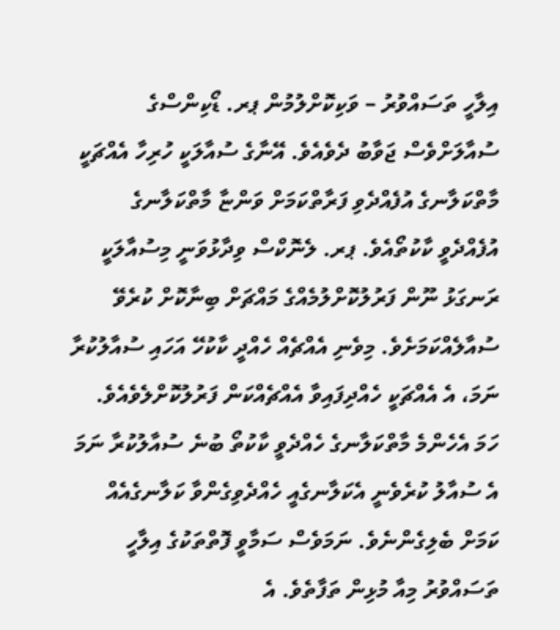އިލާހީ ތަސައްވުރު – ވަކިކޮށްލުމުން ޕރ. ޑޯކިންސްގެ ސުއާލަށްވެސް ޖަވާބު ދެވެއެވެ. އޭނާގެ ސުއާލަކީ ހުރިހާ އެއްޗަކީ މާތްކަލާނގެ އުފެއްދެވި ފަރާތްކަމަށް ވަންޏާ މާތްކަލާނގެ އުފެއްދެވީ ކާކުތޯއެވެ. ޕރ. ލެނޮކްސް ވިދާޅުވަނީ މިސުއާލަކީ ރަނގަޅު ނޫން ފަރުލުކޮށްލުމެއްގެ މައްޗަށް ބިނާކޮށް ކުރެވޭ ސުއާލެއްކަމަށެވެ. މިވެނި އެއްޗެއް ހެއްދީ ކާކުހޭ އަހައި ސުއާލުކުރާ ނަމަ، އެ އެއްޗަކީ ހެއްދިފައިވާ އެއްޗެއްކަން ފަރުލުކޮށްލެވެއެވެ. ހަމަ އެހެންމެ މާތްކަލާނގެ ހެއްދެވީ ކާކުތޯ ބުނެ ސުއާލުކުރާ ނަމަ އެ ސުއާލު ކުރެވެނީ އެކަލާނގެއީ ހެއްދެވިގެންވާ ކަލާނގެއެއް ކަމަށް ބެލިގެންނެވެ. ނަމަވެސް ސަމާވީ ފޮތްތަކުގެ އިލާހީ ތަސައްވުރު މިއާ މުޅިން ތަފާތެވެ. އެ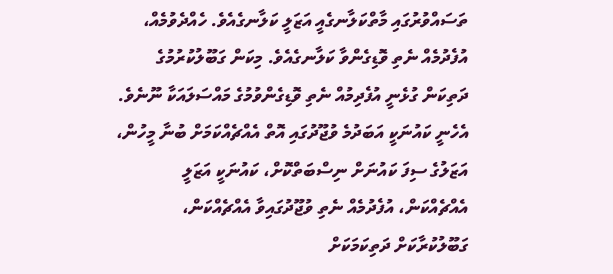ތަސައްވުރުގައި މާތްކަލާނގެއީ އަޒަލީ ކަލާނގެއެވެ. ހެއްދެވުމެއް، އުފެދުމެއް ނެތި ވޮޑިގެންވާ ކަލާނގެއެވެ. މިކަން ގަބޫލުކުރުމުގެ ދަތިކަން ގުޅެނީ އުފެދިމުއް ނެތި ވޮޑިގެންވުމުގެ މައްސަލައަކާ ނޫނެވެ. އެހެނީ ކައުނަކީ އަބަދުމެ ވުޖޫދުގައި އޮތް އެއްޗެއްކަމަށް ބުނާ މީހުން، އަޒަލުގެ ސިފަ ކައުނަށް ނިސްބަތްކޮށް، ކައުނަކީ އަޒަލީ އެއްޗެއްކަން، އުފެދުމެއް ނެތި ވުޖޫދުގައިވާ އެއްޗެއްކަން، ގަބޫލުކުރާކަށް ދަތިކަމަކަށް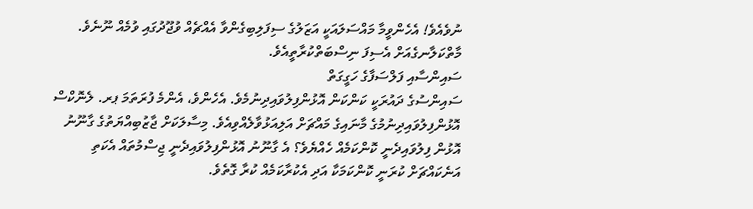ނުވެއެވެ! އެހެންވީމާ މައްސަލައަކީ އަޒަލުގެ ސިފަލިބިގެންވާ އެއްޗެއް ވުޖޫދުގައި ވުމެއް ނޫނެވެ. މާތްކަލާނގެއަށް އެސިފަ ނިސްބަތްކުރާތީއެވެ.
ސައިންސާއި ފަލްސަފާގެ ހަގީގަތް
ސައިންސުގެ ދައުރަކީ ކަންކަން އޮޅުންފިލުވައިދިނުމެވެ. އެހެންވެ، އެންމެ ފުރަތަމަ ޕރ. ލެނޮކްސް އޮޅުންފިލުވައިދިނުމުގެ މާނައިގެ މައްޗަށް އަލިއަޅުވާލެއްވިއެވެ. މިސާލަކަށް ޖާޒުބިއްޔަތުގެ ގާނޫނު އޮޅުން ފިލުވައިދެނީ ކޮންކަމެއް ހެއްޔެވެ؟ އެ ގާނޫނު އޮޅުންފިލުވައިދެނީ ޖިސްމުތައް އެކަތި އަނެކައްޗަށް ކުރަނީ ކޮންކަމަކާ އަދި އެކުރާކަމެއް ކުރާ ގޮތެވެ.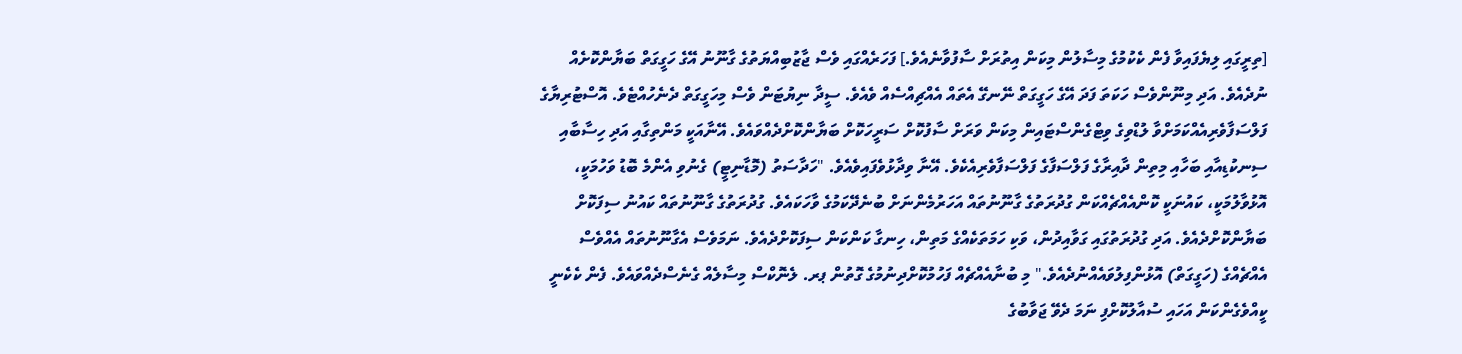[ތިރީގައި ލިޔެފައިވާ ފެން ކެކުމުގެ މިސާލުން މިކަން އިތުރަށް ސާފުވާނެއެވެ.] ފަހަރެއްގައި ވެސް ޖާޒުބިއްޔަތުގެ ގާނޫނު އޭގެ ހަގީގަތް ބަޔާންކޮށެއް ނުދެއެވެ. އަދި މިނޫންވެސް ހަކަތަ ފަދަ އޭގެ ހަގީގަތް ނޭނގޭ އެތައް އެއްޗިއްސެއް ވެއެވެ. ސީދާ ނިޔުޓަން ވެސް މިހަގީގަތް ދެނެހުއްޓެވެ. އޮސްޓުރިޔާގެ ފަލްސަފާވެރިއެއްކަމަށްވާ ލުޑްވިގެ ވިޓްގެންސްޓައިން މިކަން ވަރަށް ސާފުކޮށް ސަރީހަކޮށް ބަޔާންކޮށްދެއްވައެވެ. އޭނާއަކީ މަންތިގާއި އަދި ހިސާބާއި ސިނކުޑިއާއި ބަހާއި މިތިން ދާއިރާގެ ފަލްސަފާގެ ފަލްސަފާވެރިއެކެވެ. އޭނާ ވިދާޅުވެފައިވެއެވެ. "ހަދާސަތު (މޮޑާނިޓީ) ގެނުވި އެންމެ ބޮޑު ވަހުމަކީ، އޮޅުވާލުމަކީ، ކައުނަކީ ކޮންއެއްޗެއްކަން ގުދުރަތުގެ ގާނޫނުތައް އަހަރުމެންނަށް ބުނެދޭކަމުގެ ވާހަކައެވެ. ގުދުރަތުގެ ގާނޫނުތައް ކައުނު ސިފަކޮށް ބަޔާންކޮށްދެއެވެ. އަދި ގުދުރަތުގައި ގަވާއިދުން، ވަކި ހަމަތަކެއްގެ މަތިން، ހިނގާ ކަންކަން ސިފަކޮށްދެއެވެ. ނަމަވެސް އެގާނޫނުތައް އެއްވެސް އެއްޗެއްގެ (ހަގީގަތް) އޮޅުންފިލުވައެއްނުދެއެވެ." މި ބުނާއެއްޗެއް ފަހުމުކޮށްދިނުމުގެ ގޮތުން ޕރ. ލެނޮކްސް މިސާލެއް ގެނެސްދެއްވައެވެ. ފެން ކެކެނީ ކީއްވެގެންކަން އަހައި ސުއާލުކޮށްފި ނަމަ ދެވޭ ޖަވާބުގެ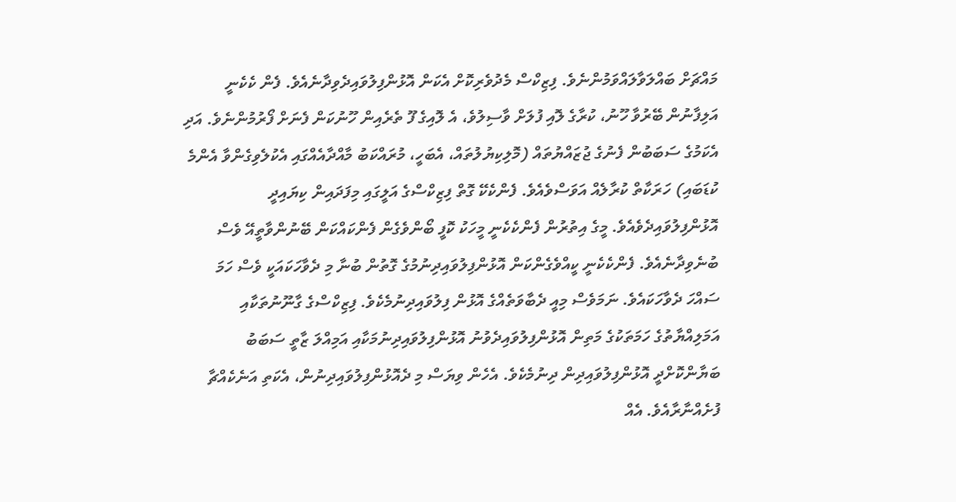މައްޗަށް ބައްލަވާލައްވަމުންނެވެ. ފިޒިކްސް މެދުވެރިކޮށް އެކަން އޮޅުންފިލުވައިދެވިދާނެއެވެ. ފެން ކެކެނީ އަލިފާނުން ބޭރުވާ ހޫނު، ކުރާގެ ލޮއި ފުލަށް ވާސިލުވެ، އެ ލޮއިގެ ފޫ ތެރެއިން ހޫނުކަން ފެނަށް ފޯރުމުންނެވެ. އަދި އެކަމުގެ ސަބަބުން ފެނުގެ ޖުޒައްޔުތައް (މޮލިކިޔުލުތައް، އެބަހީ، މުރައްކަބު މާއްދާއެއްގައި އެކުލެވިގެންވާ އެންމެ ކުޑަބައި) ހަރަކާތް ކުރާލެއް އަވަސްވެއެވެ. ފެންކެކޭ ގޮތް ފިޒިކްސްގެ އަލީގައި މިފަދައިން ކިޔައިދީ އޮޅުންފިލުވައިދެވެއެވެ. މީގެ އިތުރުން ފެންކެކެނީ މީހަކު ކޮފީ ބޯންވެގެން ފެންކައްކަން ބޭނުންވާތީއޭ ވެސް ބުނެވިދާނެއެވެ. ފެންކެކެނީ ކީއްވެގެންކަން އޮޅުންފިލުވައިދިނުމުގެ ގޮތުން ބުނާ މި ދެވާހަކައަކީ ވެސް ހަމަ ސައްހަ ދެވާހަކައެވެ. ނަމަވެސް މިއީ ދެބާވަތެއްގެ އޮޅުން ފިލުވައިދިނުމެކެވެ. ފިޒިކްސްގެ ގާނޫނުތަކާއި އަމަލިއްޔާތުގެ ހަމަތަކުގެ މަތިން އޮޅުންފިލުވައިދެވުނު އޮޅުންފިލުވައިދިނުމަކާއި އަމިއްލަ ޒާތީ ސަބަބު ބަޔާންކޮށްދީ އޮޅުންފިލުވައިދިން ދިނުމެކެވެ. އެހެން ވިޔަސް މި ދެއޮޅުންފިލުވައިދިނުން، އެކަތި އަނެކެއްޗާ ފުށެއްނާރާއެވެ. އެއް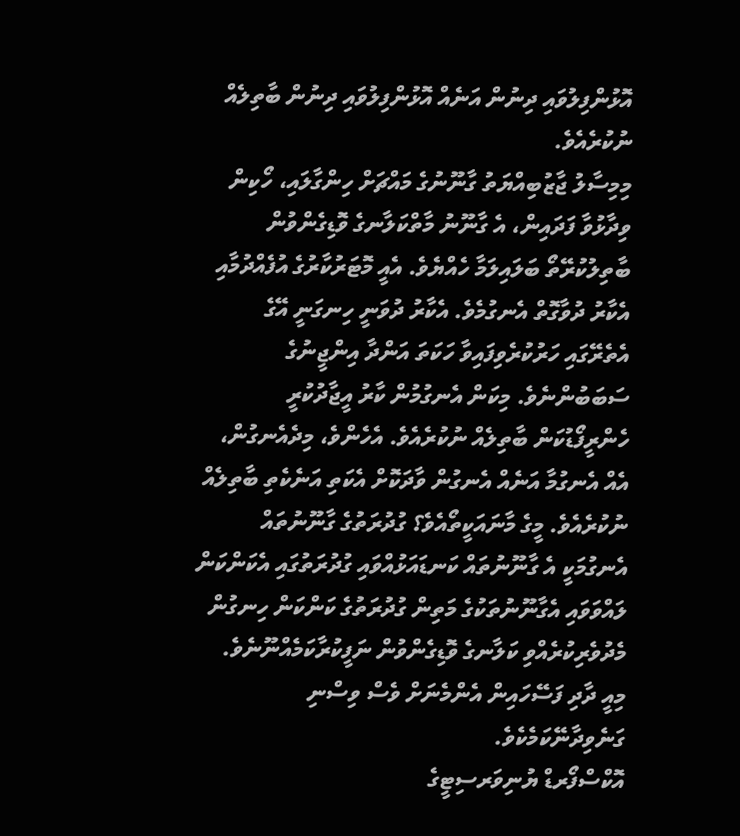އޮޅުންފިލުވައި ދިނުން އަނެއް އޮޅުންފިލުވައި ދިނުން ބާތިލެއް ނުކުރެއެވެ.
މިމިސާލު ޖާޒުބިއްޔަތު ގާނޫނުގެ މައްޗަށް ހިންގާލައި، ހޯކިން ވިދާޅުވާ ފަދައިން، އެ ގާނޫނު މާތްކަލާނގެ ވޮޑިގެންވުން ބާތިލުކުރޭތޯ ބަލައިލަމާ ހެއްޔެވެ. އެއީ މޮޓަރުކާރުގެ އުފެއްދުމާއި އެކާރު ދުވާގޮތް އެނގުމެވެ. އެކާރު ދުވަނީ ހިނގަނީ އޭގެ އެތެރޭގައި ހަރުކުރެވިފައިވާ ހަކަތަ އަންދާ އިންޖީނުގެ ސަބަބުންނެވެ. މިކަން އެނގުމުން ކާރު އީޖާދުކުރީ ހެންރީފޯޑުކަން ބާތިލެއް ނުކުރެއެވެ. އެހެންވެ، މިދެއެނގުން، އެއް އެނގުމާ އަނެއް އެނގުން ވާދަކޮށް އެކަތި އަނެކެތި ބާތިލެއް ނުކުރެއެވެ. މީގެ މާނައަކީތޯއެވެ؟ ގުދުރަތުގެ ގާނޫނުތައް އެނގުމަކީ އެ ގާނޫނުތައް ކަނޑައަޅުއްވައި ގުދުރަތުގައި އެކަންކަން ލައްވަވައި އެގާނޫނުތަކުގެ މަތިން ގުދުރަތުގެ ކަންކަން ހިނގުން މެދުވެރިކުރެއްވި ކަލާނގެ ވޮޑިގެންވުން ނަފީކުރާކަމެއްނޫނެވެ. މިއީ ދާދި ފަސޭހައިން އެންމެނަށް ވެސް ވިސްނި ގަނެވިދާނޭކަމެކެވެ.
އޮކްސްފޯރޑް ޔުނިވަރސިޓީގެ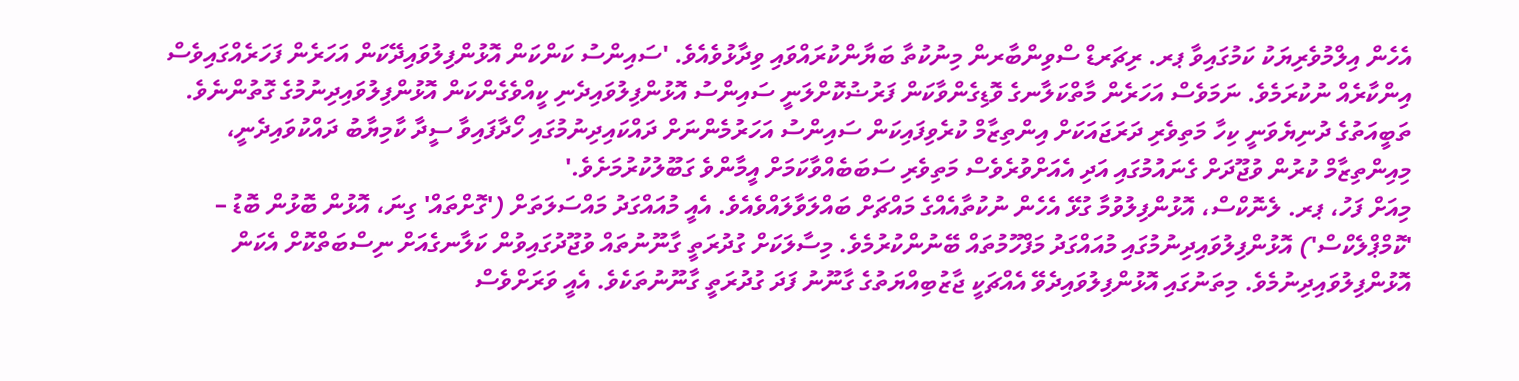އެހެން އިލްމުވެރިޔަކު ކަމުގައިވާ ޕރ. ރިޗަރޑް ސްވިންބާރން މިނުކުތާ ބަޔާންކުރައްވައި ވިދާޅުވެއެވެ. 'ސައިންސު ކަންކަން އޮޅުންފިލުވައިދޭކަން އަހަރެން ފަހަރެއްގައިވެސް އިންކާރެއް ނުކުރަމެވެ. ނަމަވެސް އަހަރެން މާތްކަލާނގެ ވޮޑިގެންވާކަން ފަރުޟުކޮށްލަނީ ސައިންސު އޮޅުންފިލުވައިދެނި ކީއްވެގެންކަން އޮޅުންފިލުވައިދިނުމުގެ ގޮތުންނެވެ. ތަބީއަތުގެ ދުނިޔެވަނީ ކިހާ މަތިވެރި ދަރަޖައަކަށް އިންތިޒާމް ކުރެވިފައިކަން ސައިންސު އަހަރުމެންނަށް ދައްކައިދިނުމުގައި ހޯދާފައިވާ ސީދާ ކާމިޔާބު ދައްކުވައިދެނީ، މިއިންތިޒާމް ކުރުން ވުޖޫދަށް ގެނައުމުގައި އަދި އެއަށްވުރެވެސް މަތިވެރި ސަބަބެއްވާކަމަށް އީމާންވެ ގަބޫލުކުރުމަށެވެ.'
މިއަށް ފަހު، ޕރ. ލެނޮކްސް، އޮޅުންފިލުވުމާ ގުޅޭ އެހެން ނުކުތާއެއްގެ މައްޗަށް ބައްލަވާލައްވެއެވެ. އެއީ މުއައްގަދު މައްސަލަތަށް ('ގޮށްތައް' ގިނަ، އޮޅުން ބޮޅުން ބޮޑު – 'ކޮމްޕްލެކްސް') އޮޅުންފިލުވައިދިނުމުގައި މުއައްގަދު މަފްހޫމުތައް ބޭނުންކުރުމެވެ. މިސާލަކަށް ގުދުރަތީ ގާނޫނުތައް ވުޖޫދުގައިވުން ކަލާނގެއަށް ނިސްބަތްކޮށް އެކަން އޮޅުންފިލުވައިދިނުމެވެ. މިތަނުގައި އޮޅުންފިލުވައިދެވޭ އެއްޗަކީ ޖާޒުބިއްޔަތުގެ ގާނޫނު ފަދަ ގުދުރަތީ ގާނޫނުތަކެވެ. އެއީ ވަރަށްވެސް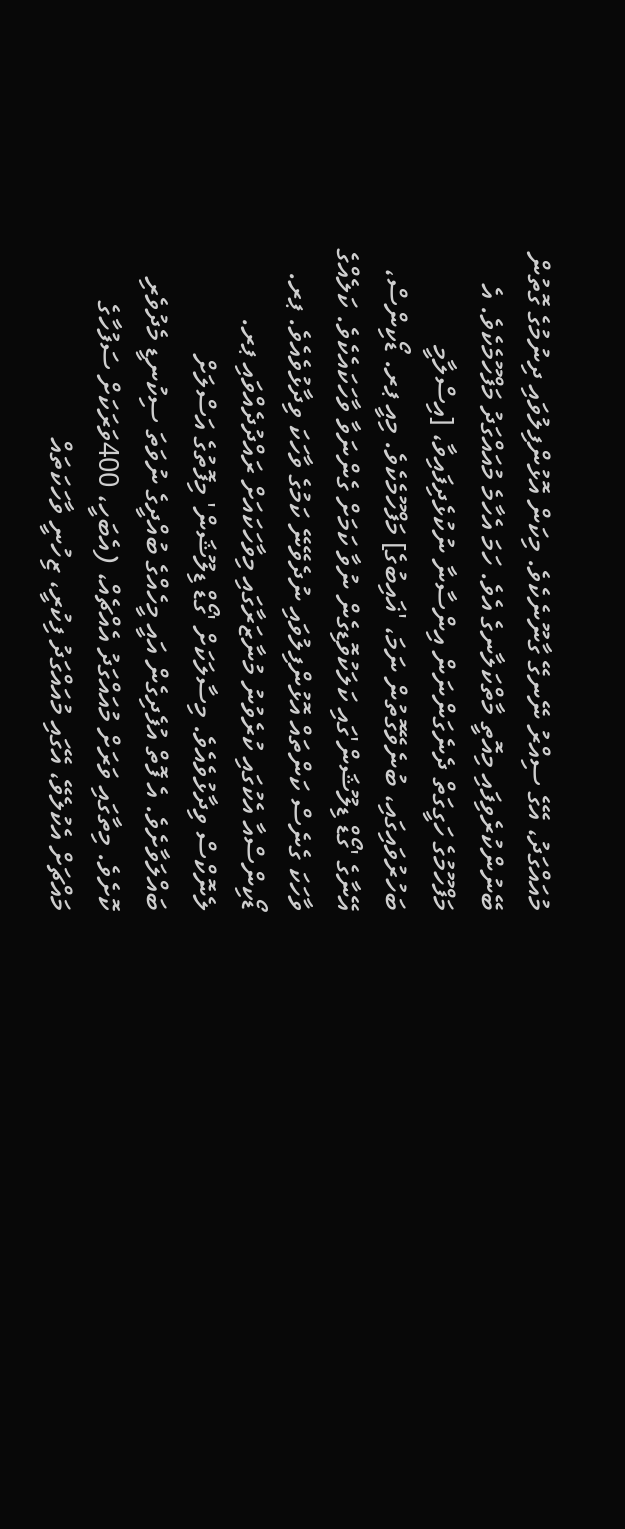މުއައްގަދު، އޭގެ ސިއްރު ނޭނގޭ ގާނޫނެކެވެ. މިކަން އޮޅުންފިލުވައި ދިނުމުގެ ގޮތުން ބޭނުންކުރެވިފައި މިއޮތީ މާތްކަލާނގެ އެވެ. ހަމަ އެހާމެ މުއައްގަދު މަފްހޫމެކެވެ. އެ މަފްހޫމުގެ ހަގީގަތް ދެނެގަންނަން އިންސާނާ ނުކުޅެދިފައިވާ، [އިސްލާމީ ބަހުރުވައިގައި، ބުނެވޭގޮތުން ނަމަ، 'ޣައިބުގެ] މަފްހޫމެކެވެ. މިއީ ޕރ. ޑޯކިންސް، އޭނާގެ 'ގޯޑް ޑިލޫޝަން'ގައި ކަލަކުވޮޑިގެން ނުވާ ކަމަށް ގެންނަވާ ވާހަކައެކެވެ. ކަލެއްގެ ވާހަކަ ގެނެސް ކަންތައް އޮޅުންފިލުވައި ނުދެވޭނޭ ކަމުގެ ވާހަކަ ވިދާޅުވެއެވެ. ޕރ. ޑޯކިންސްއާ އެކުގައި ކުރެވުނު މުނާޒަރާގައި މިވާހަކައަށް ރައްދުދެއްވައި ޕރ. ލެނޮކްސް ވިދާޅުވެއެވެ. މިސާލަކަށް 'ގޯޑް ޑިލޫޝަން' މިފޮތުގެ އަސްލަށް ބައްލަވާށެވެ. އެ ފޮތް އުފެދިގެން އައީ މީހެއްގެ ބުއްދީގެ ނުވަތަ ސިކުނޑީ މެދުވެރި ކޮށެވެ. މިތާގައި ވަރަށް މުއައްގަދު އެއްޗެއް، (އެބަހީ، 400ވަރަކަށް ސަފުހާގެ މައްޗަށް އެކުލެވޭ، އޭގައި މުއައްގަދު ފިކުރީ، ޒިހުނީ ވާހަކަތައް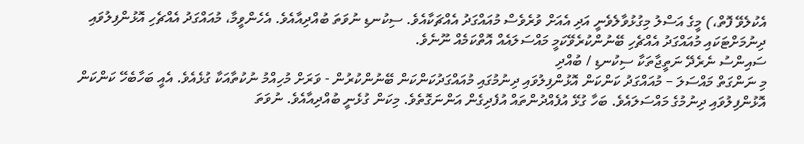އެކުލެވޭ ފޮތް،) މީގެ އަސްލު މިގުޅުވާލެވެނީ އަދި އެއަށް ވުރެވެސް މުއައްގަދު އެއްޗަކާއެވެ. ސިކުނޑި ނުވަތަ ބުއްދިއާއެވެ. އެހެންވީމާ، މުއައްގަދު އެއްޗެހި އޮޅުންފިލުވައި ދިނުމަށްޓަކައި މުއައްގަދު އެއްޗެހި ބޭނުންކުރެވޭކަމީ މައްސަލައެއް އޮތްކަމެއް ނޫނެވެ.
ސައިންސު ނެރެދޭ ނަތީޖާތަކާ ސިކުނޑި / ބުއްދި
މި ނަންގަތް މައްސަލަ – މުއައްގަދު ކަންކަން އޮޅުންފިލުވައި ދިނުމުގައި މުއައްގަދުކަންކަން ބޭނުންކުރުން - ވަރަށް މުހިއްމު ނުކުތާއަކާ ގުޅެއެވެ. އެއީ ބަހާބެހޭ ކަންކަން އޮޅުންފިލުވައި ދިނުމުގެ މައްސަލައެވެ. ބަހާ ގުޅޭ އުފެއްދުންތައް އުފެދިގެން އަންނަގޮތެވެ. މިކަން ގުޅެނީ ބުއްދިއާއެވެ. ނުވަތަ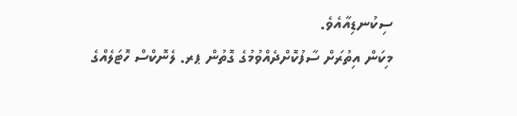ސިކުނޑިއާއެވެ.
މިކަން އިތުރަށް ސާފުކޮށްދެއްވުމުގެ ގޮތުން ޕރ. ލެނޮކްސް ހޮޓަލެއްގެ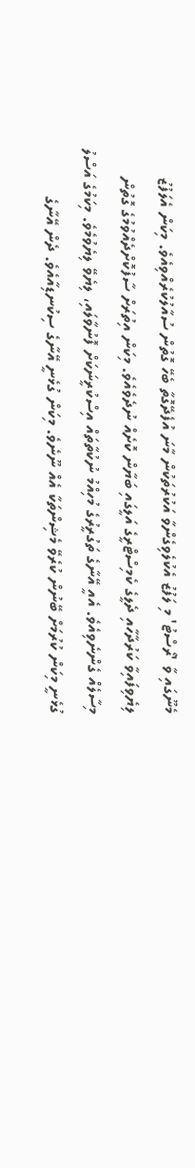މެނޫގައި ވާ 'ރޯސްޓު' މި ލަފުޒު އެކުލެވިގެންވާ އަކުރުތަކުން މާނަ އުފެދޭގޮތާ ބެހޭ ގޮތުން ސުއާލުކުރެއްވިއެވެ. މިކަން އެލަފުޒު ލިޔެވިފައިވާ ކަރުދާހާއި ދެލީގެ ކެމިސްޓްރީގެ އަލީގައި ބަޔާން ކޮށެއް ނުދެވެއެވެ. މިކަން އިތުރަށް ސާފުކޮށްދެއްވުމުގެ ގޮތުން މިސާލެއް ގެންނެވިއެވެ. އެއީ އޭނާގެ ތަގުރީރުގެ މުހިއްމު ނުކުތާތައް އިސްކުރީނަކަށް ފޮނުވާލައި، ލިޔެވޭ ލިޔެވުމެވެ. މިކަމުގެ އަސްލު ގުޅެނީ މިކަން ކުރުމަށް ބޭނުން ކުރެވޭ މެޝިންތަކާ އެއް ނޫނެވެ. މިކަން ގުޅެނީ އޭނާގެ ސިކުނޑިއާއެވެ. ދެން އޭނާގެ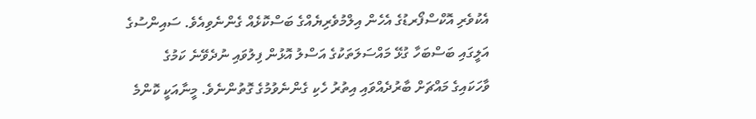އެކުވެރި އޮކްސްފޯރޑުގެ އެހެން އިލްމުވެރިޔެއްގެ ބަސްކޮޅެއް ގެންނެވިއެވެ. ސައިންސުގެ އަލީގައި ބަސްބަހާ ގުޅޭ މައްސަލަތަކުގެ އަސްލު އޮޅުން ފިލުވައި ނުދެވޭނެ ކަމުގެ ވާހަކައިގެ މައްޗަށް ބާރުދެއްވައި އިތުރު ހެކި ގެންނެވުމުގެ ގޮތުންނެވެ. މީނާއަކީ ކޮންމެ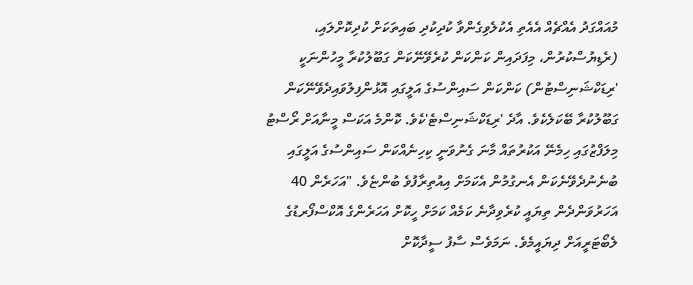މުއައްގަދު އެއްޗެއް އެއެތި އެކުލެވިގެންވާ ކުދިކުދި ބައިތަކަށް ކުދިކޮށްލައި، (ރެޑިޔުސްކުރުން، މިފަދައިން ކަންކަން ކުރެވޭނޭކަން ގަބޫލުކުރާ މީހުންނަކީ 'ރިޑަކްޝަނިސްޓުން) ކަންކަން ސައިންސުގެ އަލީގައި އޮޅުންފިލުވައިދެވޭނޭކަން ގަބޫލުކުރާ ބޭކަލެކެވެ. އާދެ 'ރިޑަކްޝަނިސްޓެ'ކެވެ. ކޮންމެ އަކަސް މީނާއަށް ރޯސްޓު މިލަފްޒުގައި ހިމެނޭ އަކުރުތައް މާނަ ގެނުވަނީ ކިހިނެއްކަން ސައިންސުގެ އަލީގައި ބުނެނުދެވޭނެކަން އެނގުމުން އެކަމަށް އިއުތިރާފުވެ ބުންޏެވެ. "އަހަރެން 40 އަހަރުވަންދެން ތިޔައީ ކުރެވިދާނެ ކަމެއް ކަމަށް ހީކޮށް އަހަރެންގެ އޮކްސްފޯރޑުގެ ލެބޯޓަރީއަށް ދިޔައީމެވެ. ނަމަވެސް ސާފު ސީދާކޮށް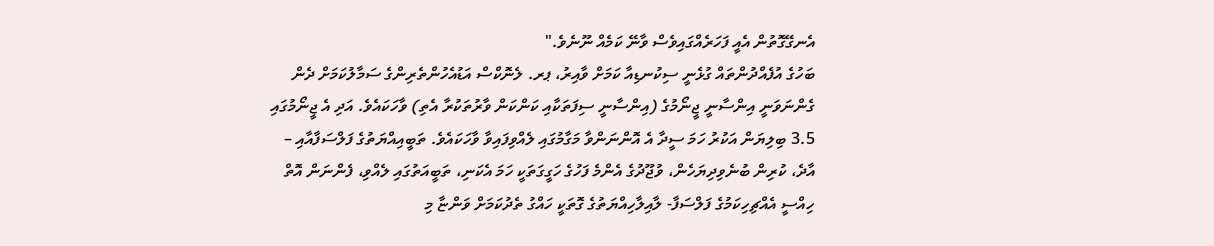އެނގޭގޮތުން އެއީ ފަހަރެއްގައިވެސް ވާނޭ ކަމެއް ނޫނެވެ."
ބަހުގެ އުފެއްދުންތައް ގުޅެނީ ސިކުނޑިއާ ކަމަށް ވާއިރު، ޕރ. ލެނޮކްސް އަޑުއެހުންތެރިންގެ ސަމާލުކަމަށް ދެން ގެންނަވަނީ އިންސާނީ ޖީނޯމުގެ (އިންސާނީ ސިފަތަކާއި ކަންކަން ވާރުތަކުރާ އެތި) ވާހަކައެވެ. އަދި އެ ޖީނޯމުގައި 3.5 ބިލިޔަން އަކުރު ހަމަ ސީދާ އެ އޮންނަންވާ މަގާމުގައި ލެއްވިފައިވާ ވާހަކައެވެ. ތަބީއިއްޔަތުގެ ފަލްސަފާއާއި – އާދެ، ކުރިން ބުނެވިދިޔަހެން، ވުޖޫދުގެ އެންމެ ފަހުގެ ހަގީގަތަކީ ހަމަ އެކަނި، ތަބީއަތުގައި ލެއްވި، ފެންނަން އޮތް ހިއްސީ އެއްޗިހިކަމުގެ ފަލްސަފާ- ލާއިލާހިއްޔަތުގެ ގޮތަކީ ހައްގު ތެދުކަމަށް ވަންޏާ މި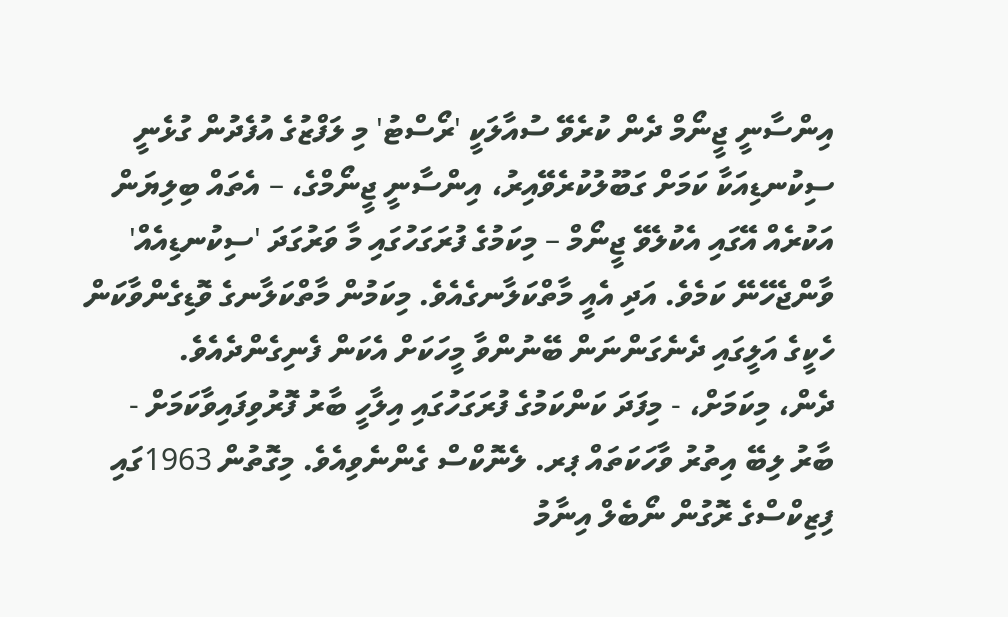އިންސާނީ ޖީނޯމް ދެން ކުރެވޭ ސުއާލަކީ 'ރޯސްޓު' މި ލަފްޒުގެ އުފެދުން ގުޅެނީ ސިކުނޑިއަކާ ކަމަށް ގަބޫލުކުރެވޭއިރު، އިންސާނީ ޖީނޯމްގެ، – އެތައް ބިލިޔަން އަކުރެއް އޭގައި އެކުލެވޭ ޖީނޯމް – މިކަމުގެ ފުރަގަހުގައި މާ ވަރުގަދަ 'ސިކުނޑިއެއް' ވާންޖެހޭނޭ ކަމެވެ. އަދި އެއީ މާތްކަލާނގެއެވެ. މިކަމުން މާތްކަލާނގެ ވޮޑިގެންވާކަން ހެކީގެ އަލީގައި ދެނެގަންނަން ބޭނުންވާ މީހަކަށް އެކަން ފެނިގެންދެއެވެ.
ދެން، މިކަމަށް، - މިފަދަ ކަންކަމުގެ ފުރަގަހުގައި އިލާހީ ބާރު ފޮރުވިފައިވާކަމަށް - ބާރު ލިބޭ އިތުރު ވާހަކަތައް ޕރ. ލެނޮކްސް ގެންނެވިއެވެ. މިގޮތުން 1963ގައި ފިޒިކްސްގެ ރޮގުން ނޯބެލް އިނާމު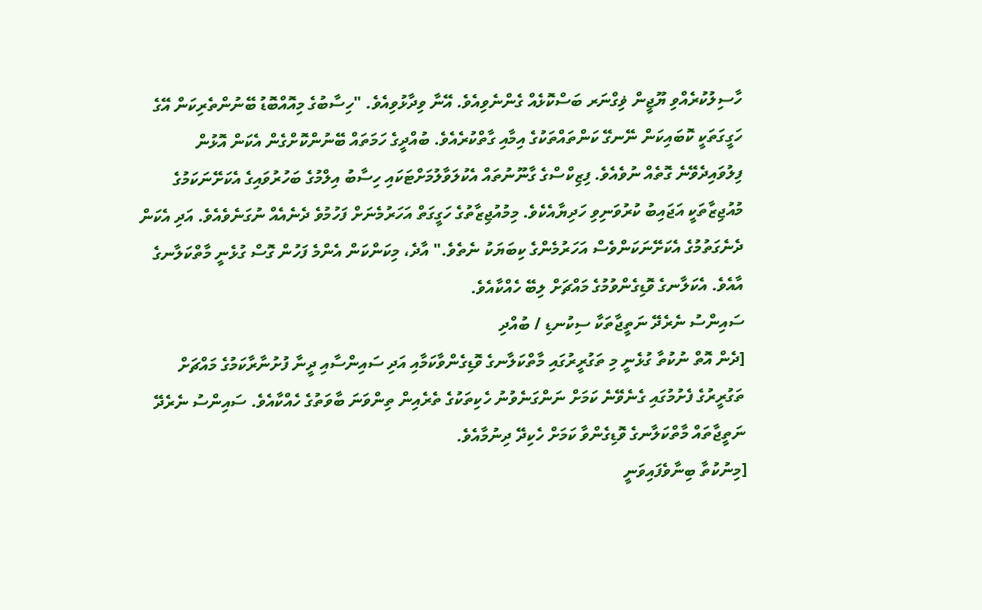ހާސިލުކުރެއްވި ޔޫޖީން ޥިގްނަރ ބަސްކޮޅެއް ގެންނެވިއެވެ. އޭނާ ވިދާޅުވިއެވެ. "ހިސާބުގެ މިއޮއްބޮޑު ބޭނުންތެރިކަން އޭގެ ހަގީގަތަކީ ކޮބައިކަން ނޭނގޭ ކަންތައްތަކުގެ އިމާއި ގާތްކުރެއެވެ. ބުއްދީގެ ހަމަތައް ބޭނުންކޮށްގެން އެކަން އޮޅުން ފިލުވައިދެވޭނެ ގޮތެއް ނުވެއެވެ. ފިޒިކްސްގެ ގާނޫނުތައް އެކުލަވާލުމަށްޓަކައި ހިސާބު އިލްމުގެ ބަހުރުވައިގެ އެކަށޭނަކަމުގެ މުއުޖިޒާތަކީ އަޖައިބު ކުރުވަނިވި ހަދިޔާއެކެވެ. މިމުއުޖިޒާތުގެ ހަގީގަތް އަހަރުމެނަށް ފަހުމުވެ ދެނެއެއް ނުގަނެވެއެވެ. އަދި އެކަން ދެނެގަތުމުގެ އެކަށޭނަކަންވެސް އަހަރުމެންގެ ކިބަޔަކު ނެތެވެ." އާދެ، މިކަންކަން އެންމެ ފަހުން ގޮސް ގުޅެނީ މާތްކަލާނގެ އާއެވެ. އެކަލާނގެ ވޮޑިގެންވުމުގެ މައްޗަށް ލިބޭ ހެއްކާއެވެ.
ސައިންސު ނެރެދޭ ނަތީޖާތަކާ ސިކުނޑި / ބުއްދި
[ދެން އޮތް ނުކުތާ ގުޅެނީ މި ތަގުރީރުގައި މާތްކަލާނގެ ވޮޑިގެންވާކަމާއި އަދި ސައިންސާއި ދީނާ ފުށުނާރާކަމުގެ މައްޗަށް ތަގުރީރުގެ ފެށުމުގައި ގެނެވޭނެ ކަމަށް ނަންގަނެވުނު ހެކިތަކުގެ ތެރެއިން ތިންވަނަ ބާވަތުގެ ހެއްކާއެވެ. ސައިންސު ނެރެދޭ ނަތީޖާތައް މާތްކަލާނގެ ވޮޑިގެންވާ ކަމަށް ހެކިދޭ ދިނުމާއެވެ.
[މިނުކުތާ ބިނާވެފައިވަނީ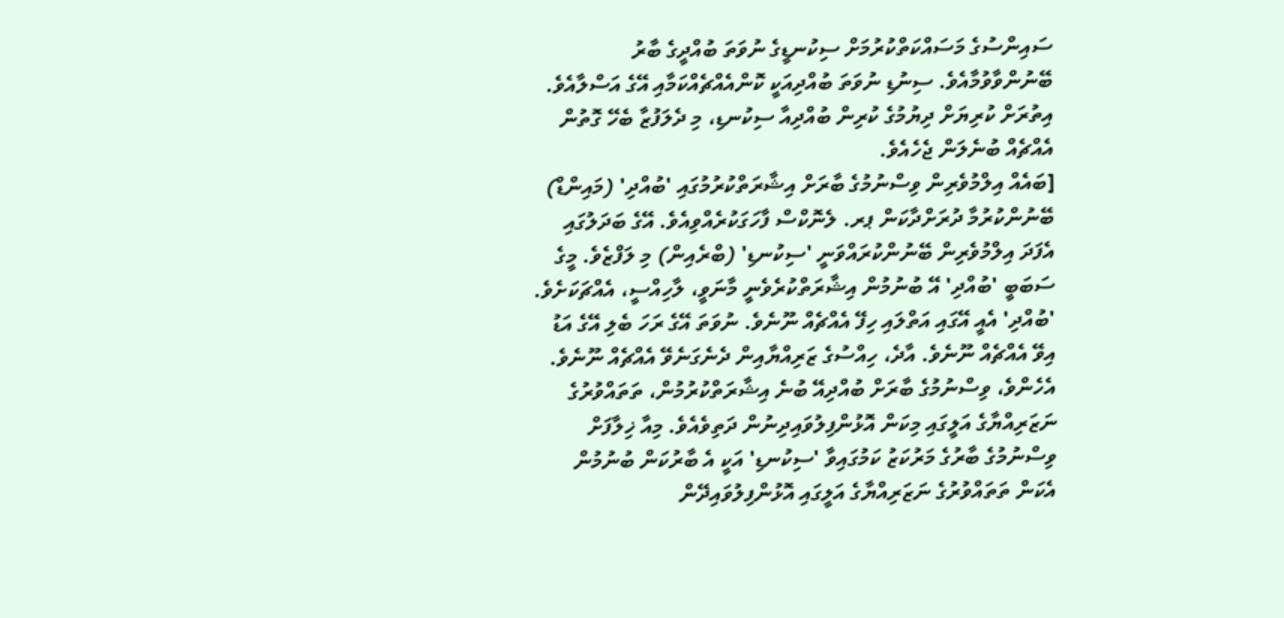ސައިންސުގެ މަސައްކަތްކުރުމަށް ސިކުނޑީގެ ނުވަތަ ބުއްދީގެ ބާރު ބޭނުންވާވުމާއެވެ. ސިނުޑި ނުވަތަ ބުއްދިއަކީ ކޮންއެއްޗެއްކަމާއި އޭގެ އަސްލާއެވެ. އިތުރަށް ކުރިޔަށް ދިޔުމުގެ ކުރިން ބުއްދިއާ ސިކުނޑި، މި ދެލަފުޒާ ބެހޭ ގޮތުން އެއްޗެއް ބުނެލަން ޖެހެއެވެ.
[ބައެއް އިލްމުވެރިން ވިސްނުމުގެ ބާރަށް އިޝާރަތްކުރުމުގައި 'ބުއްދި' (މައިންޑް) ބޭނުންކުރުމާ ދުރަށްދާކަން ޕރ. ލެނޮކްސް ފާހަގަކުރެއްވިއެވެ. އޭގެ ބަދަލުގައި އެފަދަ އިލްމުވެރިން ބޭނުންކުރައްވަނީ 'ސިކުނޑި' (ބްރެއިން) މި ލަފްޒެވެ. މީގެ ސަބަބީ 'ބުއްދި' އޭ ބުނުމުން އިޝާރަތްކުރެވެނީ މާނަވީ، ލާހިއްސީ، އެއްޗަކަށެވެ. 'ބުއްދި' އެއީ އޭގައި އަތްލައި ހިފޭ އެއްޗެއް ނޫނެވެ. ނުވަތަ އޭގެ ރަހަ ބެލި އޭގެ އަޑު އިވޭ އެއްޗެއް ނޫނެވެ. އާދެ، ހިއްސުގެ ޒަރިއްޔާއިން ދެނެގަނެވޭ އެއްޗެއް ނޫނެވެ. އެހެންވެ، ވިސްނުމުގެ ބާރަށް ބުއްދިއޭ ބުނެ އިޝާރަތްކުރުމުން، ތަތައްވުރުގެ ނަޒަރިއްޔާގެ އަލީގައި މިކަން އޮޅުންފިލުވައިދިނުން ދަތިވެއެވެ. މިއާ ޚިލާފަށް ވިސްނުމުގެ ބާރުގެ މަރުކަޒު ކަމުގައިވާ 'ސިކުނޑި' އަކީ އެ ބާރުކަން ބުނުމުން އެކަން ތަތައްވުރުގެ ނަޒަރިއްޔާގެ އަލީގައި އޮޅުންފިލުވައިދޭން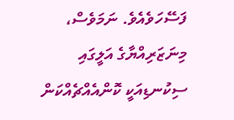ފަސޭހަވެއެވެ. ނަމަވެސް، މިނަޒަރިއްޔާގެ އަލީގައި ސިކުނޑިއަކީ ކޮންއެއްޗެއްކަން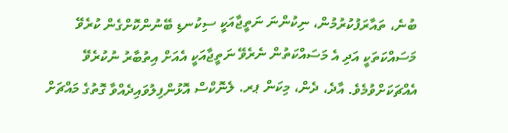ބުނެ، ތައާރަފުކުރުމުން، ނިކުންނަ ނަތީޖާއަކީ ސިކުނޑި ބޭނުންކޮށްގެން ކުރެވޭ މަސައްކަތަކީ އަދި އެ މަސައްކަތުން ނެރެވޭ ނަތީޖާއަކީ އެއަށް އިތުބާރު ނުކުރެވޭ އެއްޗަކަށްވުމެވެ. އާދެ، ދެން، މިކަން ޕރ. ލެނޮކްސް އޮޅުންފިލުވައިދެއްވާ ގޮތުގެ މައްޗަށް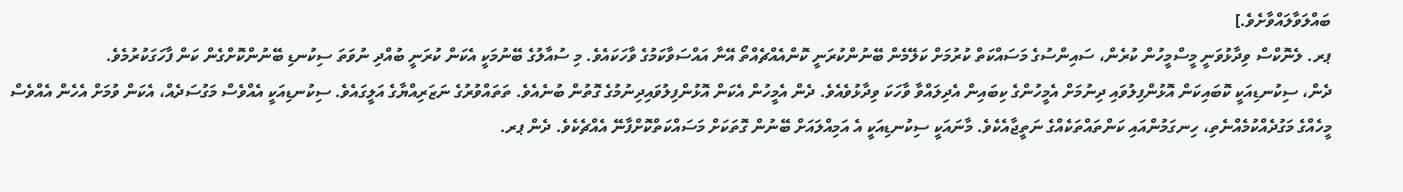ބައްލަވާލައްވާށެވެ.]
ޕރ. ލެނޮކްސް ވިދާޅުވަނީ މީސްމީހުން ކުރެން، ސައިންސުގެ މަސައްކަތް ކުރުމަށް ކަލޭމެން ބޭނުންކުރަނީ ކޮންއެއްޗެއްތޯ އޭނާ އައްސަވާކަމުގެ ވާހަކައެވެ. މި ސުއާލުގެ ބޭނުމަކީ އެކަން ކުރަނީ ބުއްދި ނުވަތަ ސިކުނޑި ބޭނުންކޮށްގެން ކަން ފާހަގަކުރުމެވެ.
ދެން، ސިކުނޑިއަކީ ކޮބައިކަން އޮޅުންފިލުވައި ދިނުމަށް އެމީހުންގެ ކިބައިން އެދިލައްވާ ވާހަކަ ވިދާޅުވެއެވެ. ދެން އެމީހުން އެކަން އޮޅުންފިލުވައިދިނުމުގެ ގޮތުން ބުނެއެވެ. ތަތައްވުރުގެ ނަޒަރިއްޔާގެ އަލީގައެވެ. ސިކުނޑިއަކީ އެއްވެސް މަގުސަދެއް، އެކަން ވުމަށް އެހެން އެއްވެސް މީހެއްގެ މަގުދެއްކުމެއްނެތި، ހިނގަމުންއައި ކަންތައްތަކެއްގެ ނަތީޖާއެކެވެ. މާނައަކީ ސިކުނޑިއަކީ އެ އަމިއްލައަށް ބޭނުން ގޮތަކަށް މަސައްކަތްކޮށްފާނޭ އެއްޗެކެވެ. ދެން ޕރ.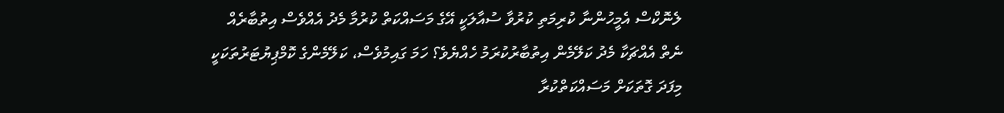ލެނޮކްސް އެމީހުންނާ ކުރިމަތި ކުރުވާ ސުއާލަކީ އޭގެ މަސައްކަތް ކުރުމާ މެދު އެއްވެސް އިތުބާރެއް ނެތް އެއްޗަކާ މެދު ކަލޭމެން އިތުބާރުކުރަމު ހެއްޔެވެ؟ ހަމަ ގައިމުވެސް، ކަލޭމެންގެ ކޮމްޕިޔުޓަރުތަކަކީ މިފަދަ ގޮތަކަށް މަސައްކަތްކުރާ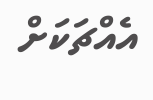އެއްޗަކަށް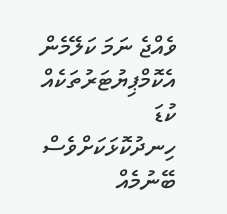ވެއްޖެ ނަމަ ކަލޭމެން އެކޮމްޕިޔުޓަރުތަކެއް ކުޑަ ހިނދުކޮޅަކަށްވެސް ބޭނުމެއް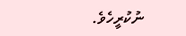ނުކުރީހެވެ.